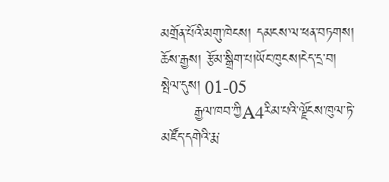མགྲོན་པོའི་མགུ་ཁེངས། དམངས་ལ་ཕན་བཏགས།
ཆོས་རྒྱས། རྩོམ་སྒྲིག་པ།ཡོང་ཁུངས།ངེད་དྲ་བ། སྤེལ་དུས། 01-05
       རྒྱལ་ཁབ་ཀྱིA4རིམ་པའི་ལྗོངས་ཁུལ་ཏེ་མཛོད་དགེའི་རྨ་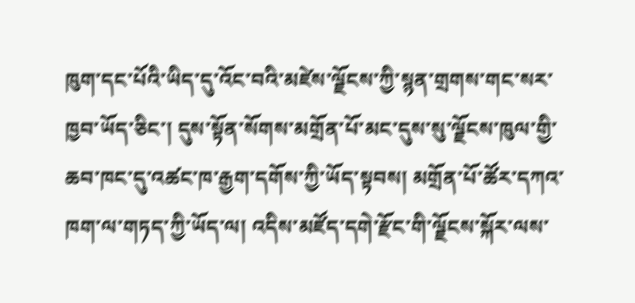ཁུག་དང་པོའི་ཡིད་དུ་འོང་བའི་མཛེས་ལྗོངས་ཀྱི་སྙན་གྲགས་གང་སར་ཁྱབ་ཡོད་ཅིང་། དུས་སྟོན་སོགས་མགྲོན་པོ་མང་དུས་སུ་ལྗོངས་ཁུལ་གྱི་ཆབ་ཁང་དུ་འཚང་ཁ་རྒྱག་དགོས་ཀྱི་ཡོད་སྟབས། མགྲོན་པོ་ཚོར་དཀའ་ཁག་ལ་གཏད་ཀྱི་ཡོད་ལ། འདིས་མཛོད་དགེ་རྫོང་གི་ལྗོངས་སྐོར་ལས་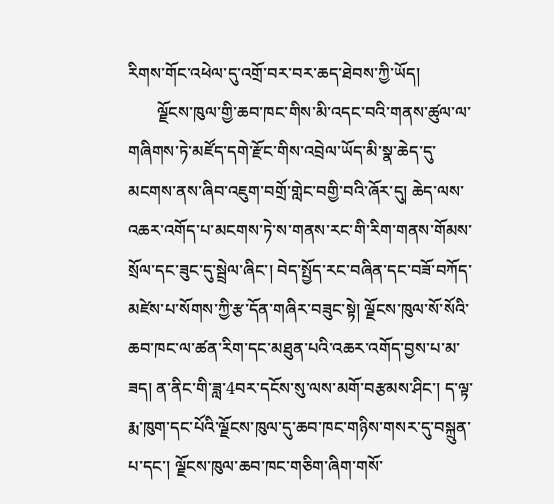རིགས་གོང་འཕེལ་དུ་འགྲོ་བར་བར་ཆད་ཐེབས་ཀྱི་ཡོད།
       ལྗོངས་ཁུལ་གྱི་ཆབ་ཁང་གིས་མི་འདང་བའི་གནས་ཚུལ་ལ་གཞིགས་ཏེ་མཛོད་དགེ་རྫོང་གིས་འབྲེལ་ཡོད་མི་སྣ་ཆེད་དུ་མངགས་ནས་ཞིབ་འཇུག་བགྲོ་གླེང་བགྱི་བའི་ཞོར་དུ། ཆེད་ལས་འཆར་འགོད་པ་མངགས་ཏེ་ས་གནས་རང་གི་རིག་གནས་གོམས་སྲོལ་དང་ཟུང་དུ་སྦྲེལ་ཞིང་། བེད་སྤྱོད་རང་བཞིན་དང་བཟོ་བཀོད་མཛེས་པ་སོགས་ཀྱི་རྩ་དོན་གཞིར་བཟུང་སྟེ། ལྗོངས་ཁུལ་སོ་སོའི་ཆབ་ཁང་ལ་ཚན་རིག་དང་མཐུན་པའི་འཆར་འགོད་བྱས་པ་མ་ཟད། ན་ནིང་གི་ཟླ་4བར་དངོས་སུ་ལས་མགོ་བརྩམས་ཤིང་། ད་ལྟ་རྨ་ཁུག་དང་པོའི་ལྗོངས་ཁུལ་དུ་ཆབ་ཁང་གཉིས་གསར་དུ་བསྐྲུན་པ་དང་། ལྗོངས་ཁུལ་ཆབ་ཁང་གཅིག་ཞིག་གསོ་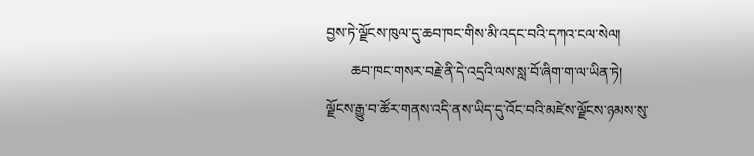བྱས་ཏེ་ལྗོངས་ཁུལ་དུ་ཆབ་ཁང་གིས་མི་འདང་བའི་དཀའ་ངལ་སེལ།
       ཆབ་ཁང་གསར་བརྗེ་ནི་དེ་འདྲའི་ལས་སླ་བོ་ཞིག་ག་ལ་ཡིན་ཏེ། ལྗོངས་རྒྱུ་བ་ཚོར་གནས་འདི་ནས་ཡིད་དུ་འོང་བའི་མཛེས་ལྗོངས་ཉམས་སུ་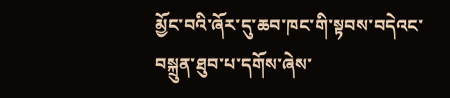མྱོང་བའི་ཞོར་དུ་ཆབ་ཁང་གི་སྟབས་བདེའང་བསྐྲུན་ཐུབ་པ་དགོས་ཞེས་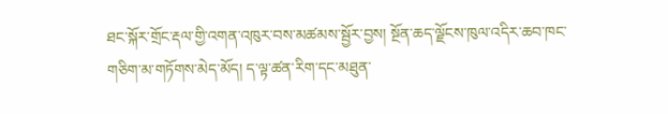ཐང་སྐོར་གྲོང་རྡལ་གྱི་འགན་འཁུར་བས་མཚམས་སྦྱོར་བྱས། སྔོན་ཆད་ལྗོངས་ཁུལ་འདིར་ཆབ་ཁང་གཅིག་མ་གཏོགས་མེད་མོད། ད་ལྟ་ཚན་རིག་དང་མཐུན་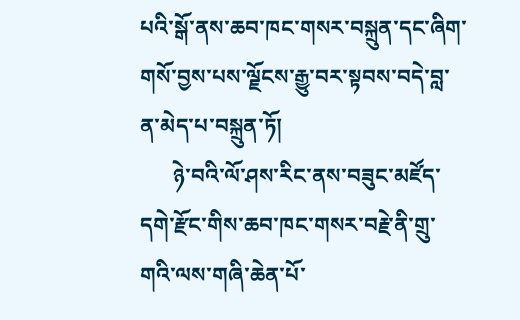པའི་སྒོ་ནས་ཆབ་ཁང་གསར་བསྐྲུན་དང་ཞིག་གསོ་བྱས་པས་ལྗོངས་རྒྱུ་བར་སྟབས་བདེ་བླ་ན་མེད་པ་བསྐྲུན་ཏོ།
      ཉེ་བའི་ལོ་ཤས་རིང་ནས་བཟུང་མཛོད་དགེ་རྫོང་གིས་ཆབ་ཁང་གསར་བརྗེ་ནི་གྲུ་གའི་ལས་གཞི་ཆེན་པོ་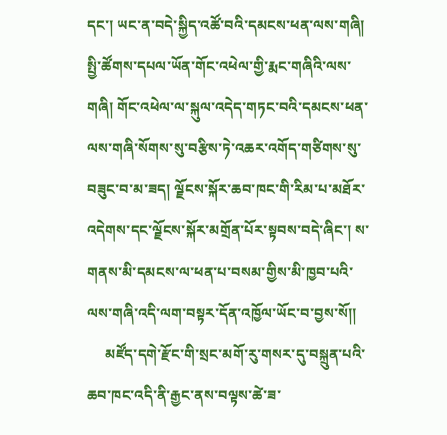དང་། ཡང་ན་བདེ་སྐྱིད་འཚོ་བའི་དམངས་ཕན་ལས་གཞི། སྤྱི་ཚོགས་དཔལ་ཡོན་གོང་འཕེལ་གྱི་རྨང་གཞིའི་ལས་གཞི། གོང་འཕེལ་ལ་སྐུལ་འདེད་གཏང་བའི་དམངས་ཕན་ལས་གཞི་སོགས་སུ་བརྩིས་ཏེ་འཆར་འགོད་གཙིགས་སུ་བཟུང་བ་མ་ཟད། ལྗོངས་སྐོར་ཆབ་ཁང་གི་རིམ་པ་མཐོར་འདེགས་དང་ལྗོངས་སྐོར་མགྲོན་པོར་སྟབས་བདེ་ཞིང་། ས་གནས་མི་དམངས་ལ་ཕན་པ་བསམ་གྱིས་མི་ཁྱབ་པའི་ལས་གཞི་འདི་ལག་བསྟར་དོན་འཁྱོལ་ཡོང་བ་བྱས་སོ།།
     མཛོད་དགེ་རྫོང་གི་སྲང་མགོ་རུ་གསར་དུ་བསྐྲུན་པའི་ཆབ་ཁང་འདི་ནི་རྒྱང་ནས་བལྟས་ཚེ་ཟ་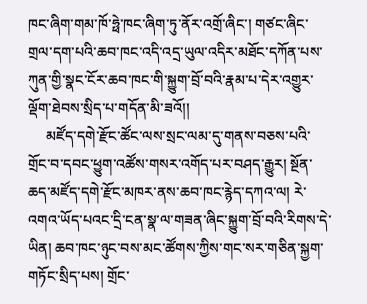ཁང་ཞིག་གམ་ཁོ་ཧྥེ་ཁང་ཞིག་ཏུ་ནོར་འགྲོ་ཞིང་། གཙང་ཞིང་གྲལ་དག་པའི་ཆབ་ཁང་འདི་འདྲ་ཡུལ་འདིར་མཐོང་དཀོན་པས་ཀུན་གྱི་སྣང་ངོར་ཆབ་ཁང་གི་སྐྱུག་བྲོ་བའི་རྣམ་པ་དེར་འགྱུར་ལྡོག་ཐེབས་སྲིད་པ་གདོན་མི་ཟའོ།།
     མཛོད་དགེ་རྫོང་ཚོང་ལས་སྲང་ལམ་དུ་གནས་བཅས་པའི་གྲོང་བ་དབང་ཕྱུག་འཚོས་གསར་འགོད་པར་བཤད་རྒྱུར། སྔོན་ཆད་མཛོད་དགེ་རྫོང་མཁར་ནས་ཆབ་ཁང་རྙེད་དཀའ་ལ། རེ་འགའ་ཡོད་པའང་དྲི་ངན་སྣ་ལ་གཟན་ཞིང་སྐྱུག་བྲོ་བའི་རིགས་དེ་ཡིན། ཆབ་ཁང་ཉུང་བས་མང་ཚོགས་ཀྱིས་གང་སར་གཅིན་སྐྱག་གཏོང་སྲིད་པས། གྲོང་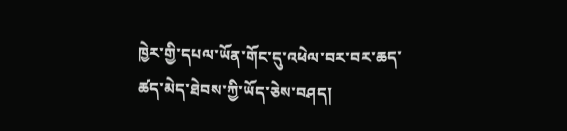ཁྱེར་གྱི་དཔལ་ཡོན་གོང་དུ་འཕེལ་བར་བར་ཆད་ཚད་མེད་ཐེབས་ཀྱི་ཡོད་ཅེས་བཤད།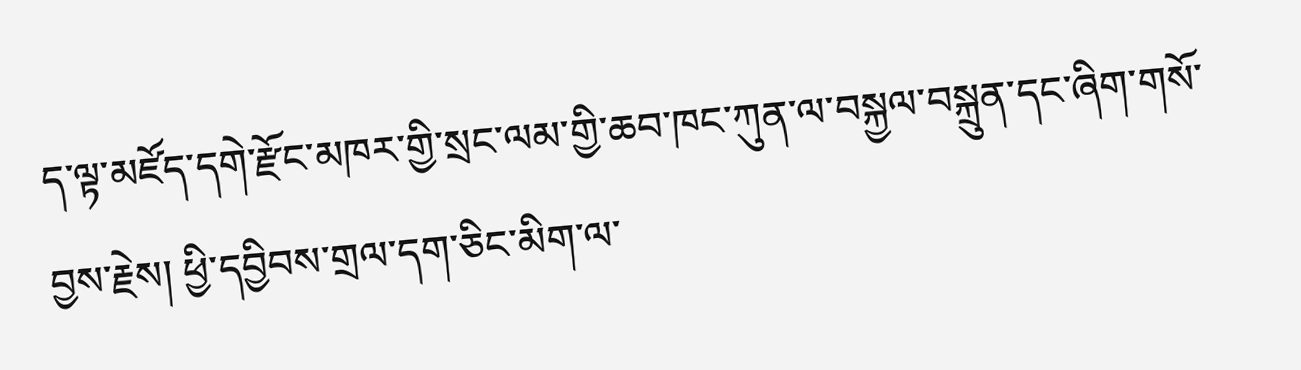ད་ལྟ་མཛོད་དགེ་རྫོང་མཁར་གྱི་སྲང་ལམ་གྱི་ཆབ་ཁང་ཀུན་ལ་བསྐྱལ་བསྐྲུན་དང་ཞིག་གསོ་བྱས་རྗེས། ཕྱི་དབྱིབས་གྲལ་དག་ཅིང་མིག་ལ་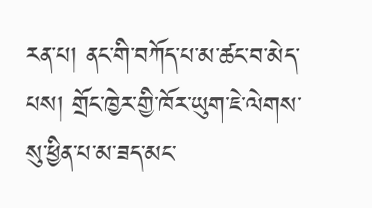རན་པ། ནང་གི་བཀོད་པ་མ་ཚང་བ་མེད་པས། གྲོང་ཁྱེར་གྱི་ཁོར་ཡུག་ཇེ་ལེགས་སུ་ཕྱིན་པ་མ་ཟད་མང་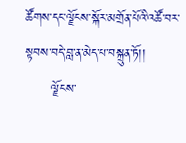ཚོགས་དང་ལྗོངས་སྐོར་མགྲོན་པོའི་འཚོ་བར་སྟབས་བདེ་བླ་ན་མེད་པ་བསྐྲུན་ཏོ།།
      ལྗོངས་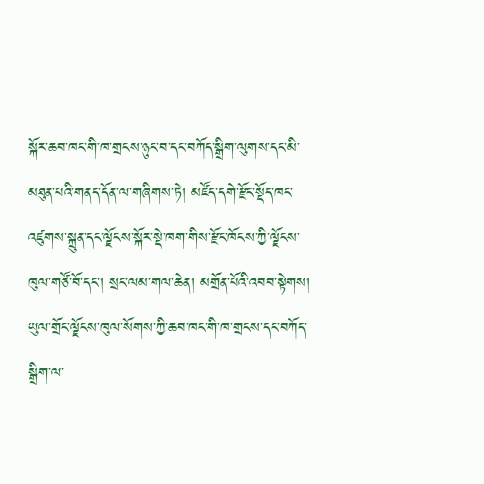སྐོར་ཆབ་ཁང་གི་ཁ་གྲངས་ཉུང་བ་དང་བཀོད་སྒྲིག་ལུགས་དང་མི་མཐུན་པའི་གནད་དོན་ལ་གཞིགས་ཏེ། མཛོད་དགེ་རྫོང་སྡོད་ཁང་འཛུགས་སྐྲུན་དང་ལྗོངས་སྐོར་སྡེ་ཁག་གིས་རྫོང་ཁོངས་ཀྱི་ལྗོངས་ཁུལ་གཙོ་བོ་དང་། སྲང་ལམ་གལ་ཆེན། མགྲོན་པོའི་འབབ་སྟེགས། ཡུལ་གྲོང་ལྗོངས་ཁུལ་སོགས་ཀྱི་ཆབ་ཁང་གི་ཁ་གྲངས་དང་བཀོད་སྒྲིག་ལ་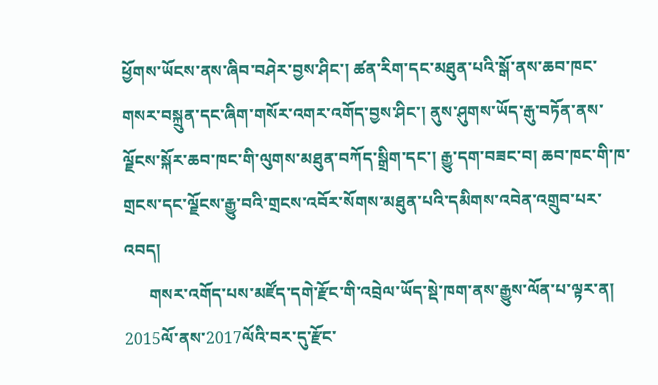ཕྱོགས་ཡོངས་ནས་ཞིབ་བཤེར་བྱས་ཤིང་། ཚན་རིག་དང་མཐུན་པའི་སྒོ་ནས་ཆབ་ཁང་གསར་བསྐྲུན་དང་ཞིག་གསོར་འགར་འགོད་བྱས་ཤིང་། ནུས་ཤུགས་ཡོད་རྒུ་བཏོན་ནས་ལྗོངས་སྐོར་ཆབ་ཁང་གི་ལུགས་མཐུན་བཀོད་སྒྲིག་དང་། རྒྱུ་དག་བཟང་བ། ཆབ་ཁང་གི་ཁ་གྲངས་དང་ལྗོངས་རྒྱུ་བའི་གྲངས་འབོར་སོགས་མཐུན་པའི་དམིགས་འབེན་འགྲུབ་པར་འབད།
      གསར་འགོད་པས་མཛོད་དགེ་རྫོང་གི་འབྲེལ་ཡོད་སྡེ་ཁག་ནས་རྒྱུས་ལོན་པ་ལྟར་ན། 2015ལོ་ནས་2017ལོའི་བར་དུ་རྫོང་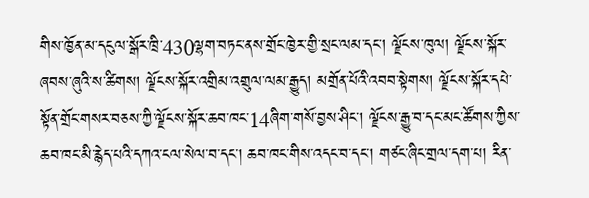གིས་ཁྱོན་མ་དངུལ་སྒོར་ཁྲི་430ལྷག་བཏང་ནས་གྲོང་ཁྱེར་གྱི་སྲང་ལམ་དང་། ལྗོངས་ཁུལ། ལྗོངས་སྐོར་ཞབས་ཞུའི་ས་ཚིགས། ལྗོངས་སྐོར་འགྲིམ་འགྲུལ་ལམ་རྒྱུད། མགྲོན་པོའི་འབབ་སྟེགས། ལྗོངས་སྐོར་དཔེ་སྟོན་གྲོང་གསར་བཅས་ཀྱི་ལྗོངས་སྐོར་ཆབ་ཁང་14ཞིག་གསོ་བྱས་ཤིང་། ལྗོངས་རྒྱུ་བ་དང་མང་ཚོགས་ཀྱིས་ཆབ་ཁང་མི་རྙེད་པའི་དཀའ་ངལ་སེལ་བ་དང་། ཆབ་ཁང་གིས་འདང་བ་དང་། གཙང་ཞིང་གྲལ་དག་པ། རིན་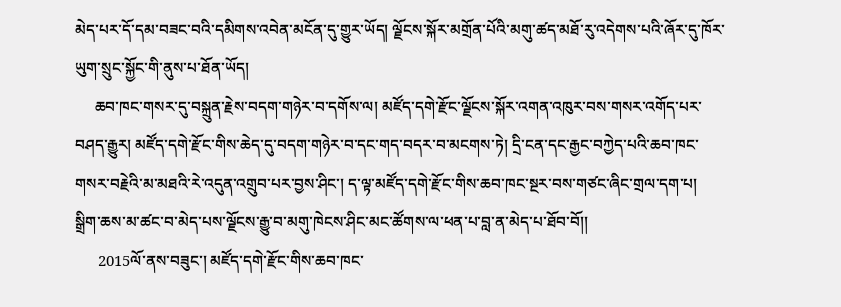མེད་པར་དོ་དམ་བཟང་བའི་དམིགས་འབེན་མངོན་དུ་གྱུར་ཡོད། ལྗོངས་སྐོར་མགྲོན་པོའི་མགུ་ཚད་མཐོ་རུ་འདེགས་པའི་ཞོར་དུ་ཁོར་ཡུག་སྲུང་སྐྱོང་གི་ནུས་པ་ཐོན་ཡོད།
     ཆབ་ཁང་གསར་དུ་བསྐྲུན་རྗེས་བདག་གཉེར་བ་དགོས་ལ། མཛོད་དགེ་རྫོང་ལྗོངས་སྐོར་འགན་འཁུར་བས་གསར་འགོད་པར་བཤད་རྒྱུར། མཛོད་དགེ་རྫོང་གིས་ཆེད་དུ་བདག་གཉེར་བ་དང་གད་བདར་བ་མངགས་ཏེ། དྲི་ངན་དང་རྒྱང་བཀྱེད་པའི་ཆབ་ཁང་གསར་བརྗེའི་མ་མཐའི་རེ་འདུན་འགྲུབ་པར་བྱས་ཤིང་། ད་ལྟ་མཛོད་དགེ་རྫོང་གིས་ཆབ་ཁང་སྔར་བས་གཙང་ཞིང་གྲལ་དག་པ། སྒྲིག་ཆས་མ་ཚང་བ་མེད་པས་ལྗོངས་རྒྱུ་བ་མགུ་ཁེངས་ཤིང་མང་ཚོགས་ལ་ཕན་པ་བླ་ན་མེད་པ་ཐོབ་བོ།།
      2015ལོ་ནས་བཟུང་། མཛོད་དགེ་རྫོང་གིས་ཆབ་ཁང་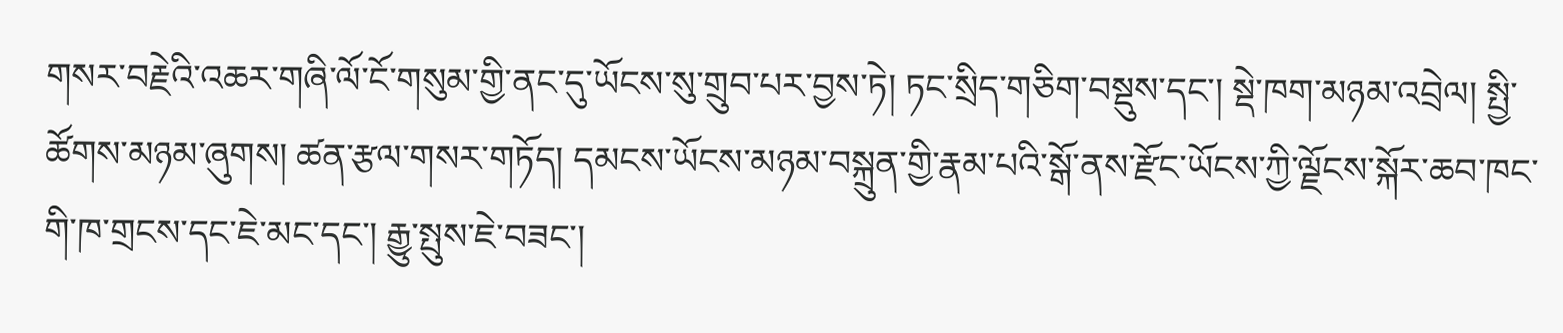གསར་བརྗེའི་འཆར་གཞི་ལོ་ངོ་གསུམ་གྱི་ནང་དུ་ཡོངས་སུ་གྲུབ་པར་བྱས་ཏེ། ཏང་སྲིད་གཅིག་བསྡུས་དང་། སྡེ་ཁག་མཉམ་འབྲེལ། སྤྱི་ཚོགས་མཉམ་ཞུགས། ཚན་རྩལ་གསར་གཏོད། དམངས་ཡོངས་མཉམ་བསྐྲུན་གྱི་རྣམ་པའི་སྒོ་ནས་རྫོང་ཡོངས་ཀྱི་ལྗོངས་སྐོར་ཆབ་ཁང་གི་ཁ་གྲངས་དང་ཇེ་མང་དང་། རྒྱུ་སྤུས་ཇེ་བཟང་།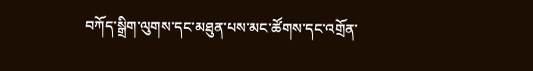བཀོད་སྒྲིག་ལུགས་དང་མཐུན་པས་མང་ཚོགས་དང་འགྲོན་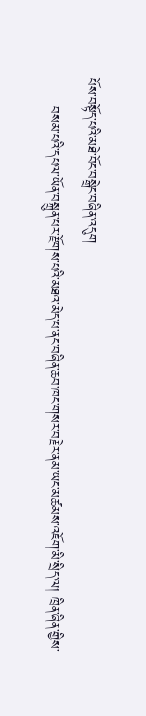པོས་བསྟོད་པའི་མཐེ་བོང་བསྒྲེང་བཞིན་འདུག
      བསམ་པའི་དཔལ་ཡོན་བསྐྲུན་པར་རྫོགས་པའི་མཐའ་མེད་པ་ནང་བཞིན་ཆབ་ཁང་གསར་བརྗེར་ནམ་ཡང་མཚམས་འཇོག་མི་སྲིད་ལ། ཁྲིན་ཞིན་གྱིས་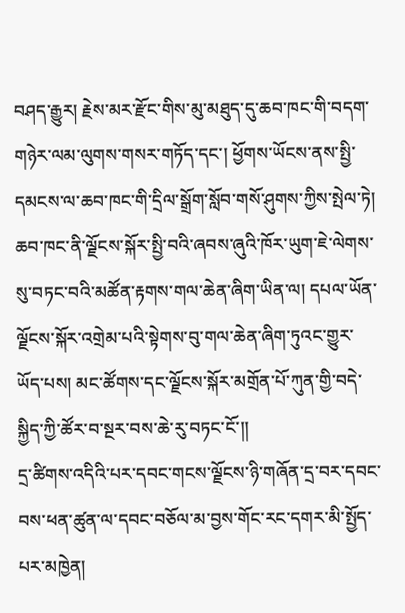བཤད་རྒྱུར། རྗེས་མར་རྫོང་གིས་མུ་མཐུད་དུ་ཆབ་ཁང་གི་བདག་གཉེར་ལམ་ལུགས་གསར་གཏོད་དང་། ཕྱོགས་ཡོངས་ནས་སྤྱི་དམངས་ལ་ཆབ་ཁང་གི་དྲིལ་སྒྲོག་སློབ་གསོ་ཤུགས་ཀྱིས་སྤེལ་ཏེ། ཆབ་ཁང་ནི་ལྗོངས་སྐོར་སྤྱི་བའི་ཞབས་ཞུའི་ཁོར་ཡུག་ཇེ་ལེགས་སུ་བཏང་བའི་མཚོན་རྟགས་གལ་ཆེན་ཞིག་ཡིན་ལ། དཔལ་ཡོན་ལྗོངས་སྐོར་འགྲེམ་པའི་སྟེགས་བུ་གལ་ཆེན་ཞིག་ཏུའང་གྱུར་ཡོད་པས། མང་ཚོགས་དང་ལྗོངས་སྐོར་མགྲོན་པོ་ཀུན་གྱི་བདེ་སྐྱིད་ཀྱི་ཚོར་བ་སྔར་བས་ཆེ་རུ་བཏང་ངོ་།།
དྲ་ཚིགས་འདིའི་པར་དབང་གངས་ལྗོངས་ཉི་གཞོན་དྲ་བར་དབང་བས་ཕན་ཚུན་ལ་དབང་བཅོལ་མ་བྱས་གོང་རང་དགར་མི་སྤྱོད་པར་མཁྱེན།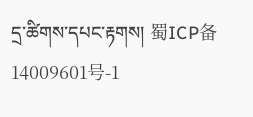དྲ་ཚིགས་དཔང་རྟགས། 蜀ICP备14009601号-1